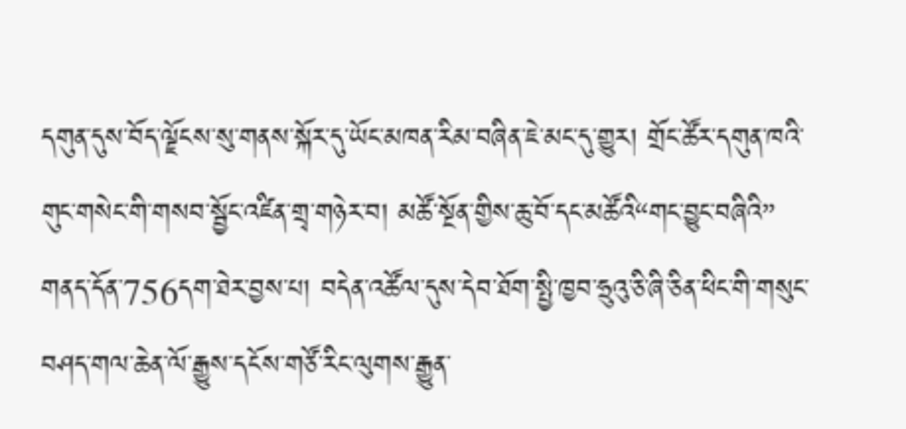དགུན་དུས་བོད་ལྗོངས་སུ་གནས་སྐོར་དུ་ཡོང་མཁན་རིམ་བཞིན་ཇེ་མང་དུ་གྱུར། གྲོང་ཚོར་དགུན་ཁའི་གུང་གསེང་གི་གསབ་སྦྱོང་འཛིན་གྲྭ་གཉེར་བ། མཚོ་སྔོན་གྱིས་ཆུ་བོ་དང་མཚོའི“གང་བྱུང་བཞིའི” གནད་དོན་756དག་ཐེར་བྱས་པ། བདེན་འཚོལ་དུས་དེབ་ཐོག་སྤྱི་ཁྱབ་ཧྲུའུ་ཅི་ཞི་ཅིན་ཕིང་གི་གསུང་བཤད་གལ་ཆེན་ལོ་རྒྱུས་དངོས་གཙོ་རིང་ལུགས་རྒྱུན་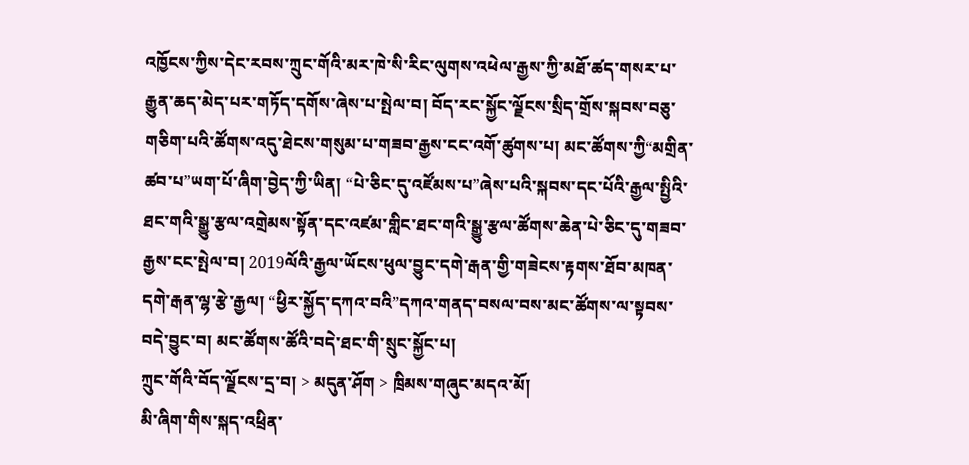འཁྱོངས་ཀྱིས་དེང་རབས་ཀྲུང་གོའི་མར་ཁེ་སི་རིང་ལུགས་འཕེལ་རྒྱས་ཀྱི་མཐོ་ཚད་གསར་པ་རྒྱུན་ཆད་མེད་པར་གཏོད་དགོས་ཞེས་པ་སྤེལ་བ། བོད་རང་སྐྱོང་ལྗོངས་སྲིད་གྲོས་སྐབས་བཅུ་གཅིག་པའི་ཚོགས་འདུ་ཐེངས་གསུམ་པ་གཟབ་རྒྱས་ངང་འགོ་ཚུགས་པ། མང་ཚོགས་ཀྱི“མགྲིན་ཚབ་པ”ཡག་པོ་ཞིག་བྱེད་ཀྱི་ཡིན། “པེ་ཅིང་དུ་འཛོམས་པ”ཞེས་པའི་སྐབས་དང་པོའི་རྒྱལ་སྤྱིའི་ཐང་གའི་སྒྱུ་རྩལ་འགྲེམས་སྟོན་དང་འཛམ་གླིང་ཐང་གའི་སྒྱུ་རྩལ་ཚོགས་ཆེན་པེ་ཅིང་དུ་གཟབ་རྒྱས་ངང་སྤེལ་བ། 2019ལོའི་རྒྱལ་ཡོངས་ཕུལ་བྱུང་དགེ་རྒན་གྱི་གཟེངས་རྟགས་ཐོབ་མཁན་དགེ་རྒན་ལྷ་རྩེ་རྒྱལ། “ཕྱིར་སྐྱོད་དཀའ་བའི”དཀའ་གནད་བསལ་བས་མང་ཚོགས་ལ་སྟབས་བདེ་བྱུང་བ། མང་ཚོགས་ཚོའི་བདེ་ཐང་གི་སྲུང་སྐྱོང་པ།
ཀྲུང་གོའི་བོད་ལྗོངས་དྲ་བ། > མདུན་ཤོག > ཁྲིམས་གཞུང་མདའ་མོ།
མི་ཞིག་གིས་སྐད་འཕྲིན་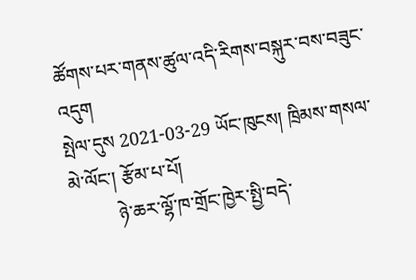ཚོགས་པར་གནས་ཚུལ་འདི་རིགས་བསྐུར་བས་བཟུང་འདུག
སྤེལ་དུས 2021-03-29 ཡོང་ཁུངས། ཁྲིམས་གསལ་མེ་ལོང་། རྩོམ་པ་པོ།
          ཉེ་ཆར་ལྷོ་ཁ་གྲོང་ཁྱེར་སྤྱི་བདེ་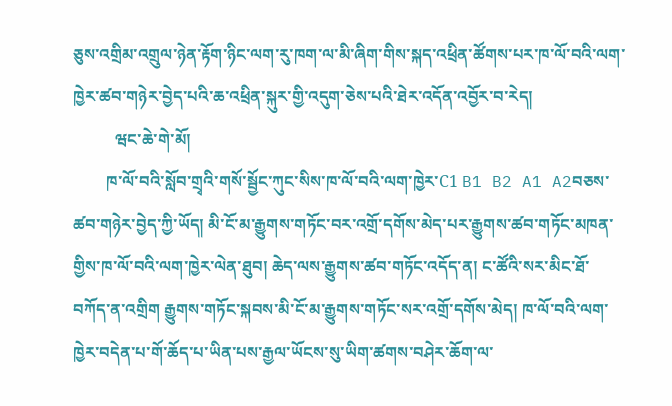ཅུས་འགྲིམ་འགྲུལ་ཉེན་རྟོག་ཉིང་ལག་རུ་ཁག་ལ་མི་ཞིག་གིས་སྐད་འཕྲིན་ཚོགས་པར་ཁ་ལོ་བའི་ལག་ཁྱེར་ཚབ་གཉེར་བྱེད་པའི་ཆ་འཕྲིན་སྐུར་གྱི་འདུག་ཅེས་པའི་ཐེར་འདོན་འབྱོར་བ་རེད།
          ཝང་ཆེ་གེ་མོ།
        ཁ་ལོ་བའི་སློབ་གྲྭའི་གསོ་སྦྱོང་ཀུང་སིས་ཁ་ལོ་བའི་ལག་ཁྱེར་C1 B1 B2 A1 A2བཅས་ཚབ་གཉེར་བྱེད་ཀྱི་ཡོད། མི་ངོ་མ་རྒྱུགས་གཏོང་བར་འགྲོ་དགོས་མེད་པར་རྒྱུགས་ཚབ་གཏོང་མཁན་གྱིས་ཁ་ལོ་བའི་ལག་ཁྱེར་ལེན་ཐུབ། ཆེད་ལས་རྒྱུགས་ཚབ་གཏོང་འདོད་ན། ང་ཚོའི་སར་མིང་ཐོ་བཀོད་ན་འགྲིག རྒྱུགས་གཏོང་སྐབས་མི་ངོ་མ་རྒྱུགས་གཏོང་སར་འགྲོ་དགོས་མེད། ཁ་ལོ་བའི་ལག་ཁྱེར་བདེན་པ་གོ་ཆོད་པ་ཡིན་པས་རྒྱལ་ཡོངས་སུ་ཡིག་ཚགས་བཤེར་ཆོག་ལ་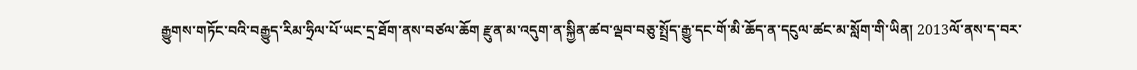རྒྱུགས་གཏོང་བའི་བརྒྱུད་རིམ་ཧྲིལ་པོ་ཡང་དྲ་ཐོག་ནས་བཙལ་ཆོག རྫུན་མ་འདུག་ན་སྐྱིན་ཚབ་ལྡབ་བཅུ་སྤྲོད་རྒྱུ་དང་གོ་མི་ཆོད་ན་དངུལ་ཚང་མ་སློག་གི་ཡིན། 2013ལོ་ནས་ད་བར་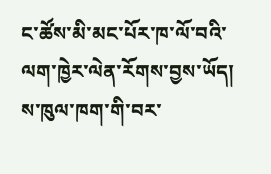ང་ཚོས་མི་མང་པོར་ཁ་ལོ་བའི་ལག་ཁྱེར་ལེན་རོགས་བྱས་ཡོད། ས་ཁུལ་ཁག་གི་བར་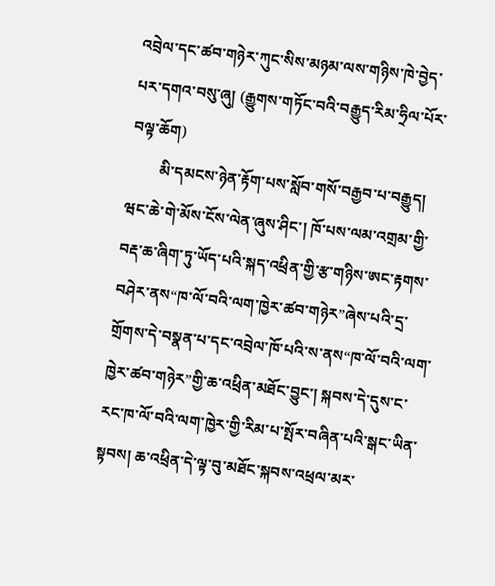འབྲེལ་དང་ཚབ་གཉེར་ཀུང་སིས་མཉམ་ལས་གཉིས་ཁེ་བྱེད་པར་དགའ་བསུ་ཞུ། (རྒྱུགས་གཏོང་བའི་བརྒྱུད་རིམ་ཧྲིལ་པོར་བལྟ་ཆོག)
        མི་དམངས་ཉེན་རྟོག་པས་སློབ་གསོ་བརྒྱབ་པ་བརྒྱུད། ཝང་ཆེ་གེ་མོས་ངོས་ལེན་ཞུས་ཤིང་། ཁོ་པས་ལམ་འགྲམ་གྱི་བརྡ་ཆ་ཞིག་ཏུ་ཡོད་པའི་སྐད་འཕྲིན་གྱི་རྩ་གཉིས་ཨང་རྟགས་བཤེར་ནས“ཁ་ལོ་བའི་ལག་ཁྱེར་ཚབ་གཉེར”ཞེས་པའི་དྲ་གྲོགས་དེ་བསྣན་པ་དང་འབྲེལ་ཁོ་པའི་ས་ནས“ཁ་ལོ་བའི་ལག་ཁྱེར་ཚབ་གཉེར”གྱི་ཆ་འཕྲིན་མཐོང་བྱུང་། སྐབས་དེ་དུས་ང་རང་ཁ་ལོ་བའི་ལག་ཁྱེར་གྱི་རིམ་པ་སྤོར་བཞིན་པའི་སྒང་ཡིན་སྟབས། ཆ་འཕྲིན་དེ་ལྟ་བུ་མཐོང་སྐབས་འཕྲལ་མར་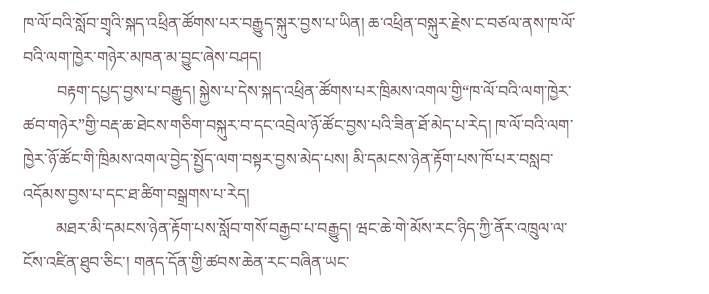ཁ་ལོ་བའི་སློབ་གྲྭའི་སྐད་འཕྲིན་ཚོགས་པར་བརྒྱུད་སྐུར་བྱས་པ་ཡིན། ཆ་འཕྲིན་བསྐུར་རྗེས་ང་བཙལ་ནས་ཁ་ལོ་བའི་ལག་ཁྱེར་གཉེར་མཁན་མ་བྱུང་ཞེས་བཤད།
        བརྟག་དཔྱད་བྱས་པ་བརྒྱུད། སྐྱེས་པ་དེས་སྐད་འཕྲིན་ཚོགས་པར་ཁྲིམས་འགལ་གྱི“ཁ་ལོ་བའི་ལག་ཁྱེར་ཚབ་གཉེར”གྱི་བརྡ་ཆ་ཐེངས་གཅིག་བསྐུར་བ་དང་འབྲེལ་ཉོ་ཚོང་བྱས་པའི་ཟིན་ཐོ་མེད་པ་རེད། ཁ་ལོ་བའི་ལག་ཁྱེར་ཉོ་ཚོང་གི་ཁྲིམས་འགལ་བྱེད་སྤྱོད་ལག་བསྟར་བྱས་མེད་པས། མི་དམངས་ཉེན་རྟོག་པས་ཁོ་པར་བསླབ་འདོམས་བྱས་པ་དང་ཐ་ཚིག་བསྒྲགས་པ་རེད།
        མཐར་མི་དམངས་ཉེན་རྟོག་པས་སློབ་གསོ་བརྒྱབ་པ་བརྒྱུད། ཝང་ཆེ་གེ་མོས་རང་ཉིད་ཀྱི་ནོར་འཁྲུལ་ལ་ངོས་འཛིན་ཐུབ་ཅིང་། གནད་དོན་གྱི་ཚབས་ཆེན་རང་བཞིན་ཡང་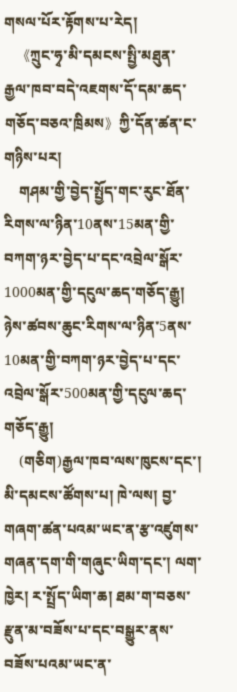གསལ་པོར་རྟོགས་པ་རེད།
    《ཀྲུང་ཧྭ་མི་དམངས་སྤྱི་མཐུན་རྒྱལ་ཁབ་བདེ་འཇགས་དོ་དམ་ཆད་གཅོད་བཅའ་ཁྲིམས》ཀྱི་དོན་ཚན་ང་གཉིས་པར།
    གཤམ་གྱི་བྱེད་སྤྱོད་གང་རུང་ཐོན་རིགས་ལ་ཉིན་10ནས་15མན་གྱི་བཀག་ཉར་བྱེད་པ་དང་འབྲེལ་སྒོར་1000མན་གྱི་དངུལ་ཆད་གཅོད་རྒྱུ། ཉེས་ཚབས་ཆུང་རིགས་ལ་ཉིན་5ནས་10མན་གྱི་བཀག་ཉར་བྱེད་པ་དང་འབྲེལ་སྒོར་500མན་གྱི་དངུལ་ཆད་གཅོད་རྒྱུ།
    (གཅིག)རྒྱལ་ཁབ་ལས་ཁུངས་དང་། མི་དམངས་ཚོགས་པ། ཁེ་ལས། བྱ་གཞག་ཚན་པའམ་ཡང་ན་རྩ་འཛུགས་གཞན་དག་གི་གཞུང་ཡིག་དང་། ལག་ཁྱེར། ར་སྤྲོད་ཡིག་ཆ། ཐམ་ག་བཅས་རྫུན་མ་བཟོས་པ་དང་བསྒྱུར་ནས་བཟོས་པའམ་ཡང་ན་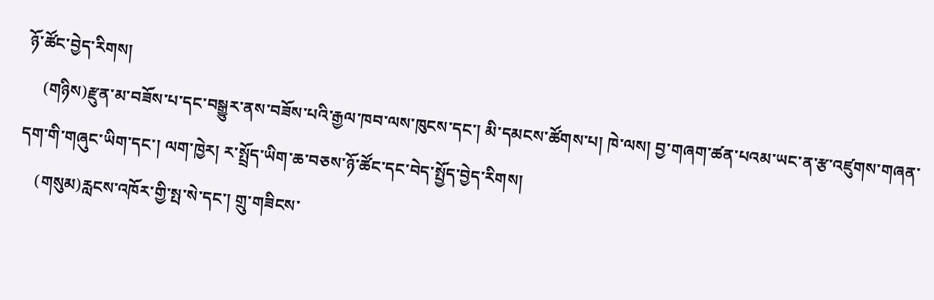ཉོ་ཚོང་བྱེད་རིགས།
    (གཉིས)རྫུན་མ་བཟོས་པ་དང་བསྒྱུར་ནས་བཟོས་པའི་རྒྱལ་ཁབ་ལས་ཁུངས་དང་། མི་དམངས་ཚོགས་པ། ཁེ་ལས། བྱ་གཞག་ཚན་པའམ་ཡང་ན་རྩ་འཛུགས་གཞན་དག་གི་གཞུང་ཡིག་དང་། ལག་ཁྱེར། ར་སྤྲོད་ཡིག་ཆ་བཅས་ཉོ་ཚོང་དང་བེད་སྤྱོད་བྱེད་རིགས།
    (གསུམ)རླངས་འཁོར་གྱི་སྤ་སེ་དང་། གྲུ་གཟིངས་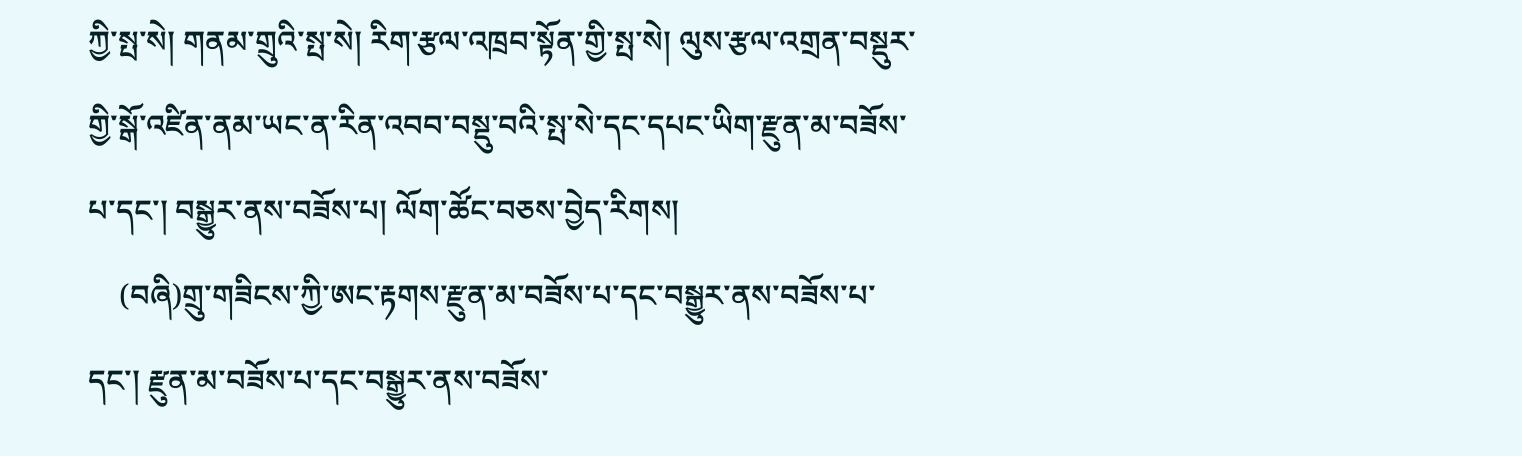ཀྱི་སྤ་སེ། གནམ་གྲུའི་སྤ་སེ། རིག་རྩལ་འཁྲབ་སྟོན་གྱི་སྤ་སེ། ལུས་རྩལ་འགྲན་བསྡུར་གྱི་སྒོ་འཛིན་ནམ་ཡང་ན་རིན་འབབ་བསྡུ་བའི་སྤ་སེ་དང་དཔང་ཡིག་རྫུན་མ་བཟོས་པ་དང་། བསྒྱུར་ནས་བཟོས་པ། ལོག་ཚོང་བཅས་བྱེད་རིགས།
    (བཞི)གྲུ་གཟིངས་ཀྱི་ཨང་རྟགས་རྫུན་མ་བཟོས་པ་དང་བསྒྱུར་ནས་བཟོས་པ་དང་། རྫུན་མ་བཟོས་པ་དང་བསྒྱུར་ནས་བཟོས་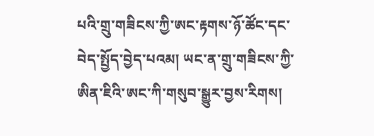པའི་གྲུ་གཟིངས་ཀྱི་ཨང་རྟགས་ཉོ་ཚོང་དང་བེད་སྤྱོད་བྱེད་པའམ། ཡང་ན་གྲུ་གཟིངས་ཀྱི་ཨིན་ཇིའི་ཨང་ཀི་གསུབ་སྒྱུར་བྱས་རིགས།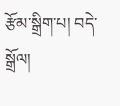རྩོམ་སྒྲིག་པ། བདེ་སྒྲོལ།